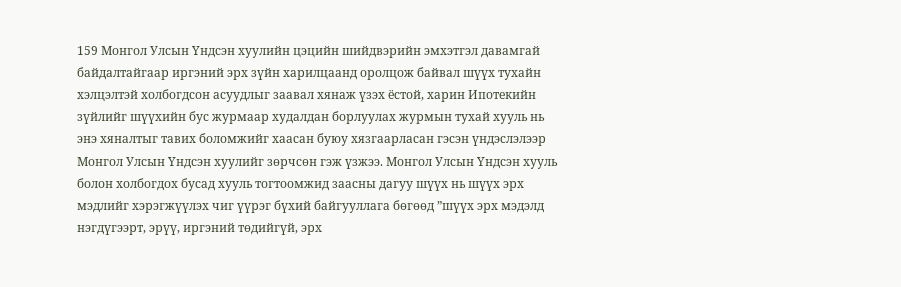159 Монгол Улсын Үндсэн хуулийн цэцийн шийдвэрийн эмхэтгэл давамгай байдалтайгаар иргэний эрх зүйн харилцаанд оролцож байвал шүүх тухайн хэлцэлтэй холбогдсон асуудлыг заавал хянаж үзэх ёстой, харин Ипотекийн зүйлийг шүүхийн бус журмаар худалдан борлуулах журмын тухай хууль нь энэ хяналтыг тавих боломжийг хаасан буюу хязгаарласан гэсэн үндэслэлээр Монгол Улсын Үндсэн хуулийг зөрчсөн гэж үзжээ. Монгол Улсын Үндсэн хууль болон холбогдох бусад хууль тогтоомжид заасны дагуу шүүх нь шүүх эрх мэдлийг хэрэгжүүлэх чиг үүрэг бүхий байгууллага бөгөөд ”шүүх эрх мэдэлд нэгдүгээрт, эрүү, иргэний төдийгүй, эрх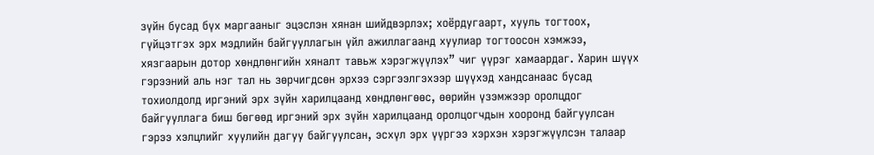зүйн бусад бүх маргааныг эцэслэн хянан шийдвэрлэх; хоёрдугаарт, хууль тогтоох, гүйцэтгэх эрх мэдлийн байгууллагын үйл ажиллагаанд хуулиар тогтоосон хэмжээ, хязгаарын дотор хөндлөнгийн хяналт тавьж хэрэгжүүлэх” чиг үүрэг хамаардаг. Харин шүүх гэрээний аль нэг тал нь зөрчигдсөн эрхээ сэргээлгэхээр шүүхэд хандсанаас бусад тохиолдолд иргэний эрх зүйн харилцаанд хөндлөнгөөс, өөрийн үзэмжээр оролцдог байгууллага биш бөгөөд иргэний эрх зүйн харилцаанд оролцогчдын хооронд байгуулсан гэрээ хэлцлийг хуулийн дагуу байгуулсан, эсхүл эрх үүргээ хэрхэн хэрэгжүүлсэн талаар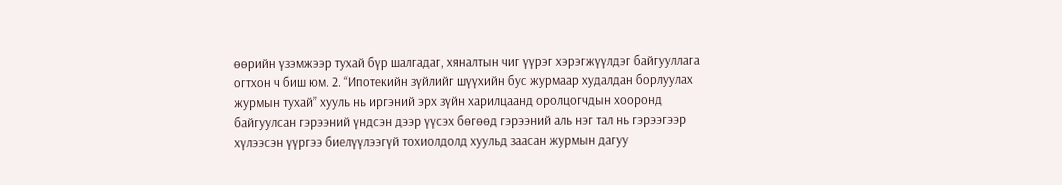өөрийн үзэмжээр тухай бүр шалгадаг, хяналтын чиг үүрэг хэрэгжүүлдэг байгууллага огтхон ч биш юм. 2. “Ипотекийн зүйлийг шүүхийн бус журмаар худалдан борлуулах журмын тухай” хууль нь иргэний эрх зүйн харилцаанд оролцогчдын хооронд байгуулсан гэрээний үндсэн дээр үүсэх бөгөөд гэрээний аль нэг тал нь гэрээгээр хүлээсэн үүргээ биелүүлээгүй тохиолдолд хуульд заасан журмын дагуу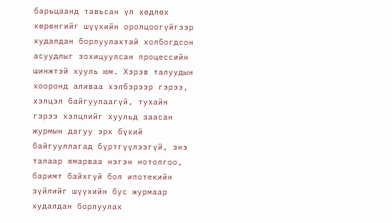барьцаанд тавьсан үл хөдлөх хөрөнгийг шүүхийн оролцоогүйгээр худалдан борлуулахтай холбогдсон асуудлыг зохицуулсан процессийн шинжтэй хууль юм. Хэрэв талуудын хооронд аливаа хэлбэрээр гэрээ, хэлцэл байгуулаагүй, тухайн гэрээ хэлцлийг хуульд заасан журмын дагуу эрх бүхий байгууллагад бүртгүүлээгүй, энэ талаар ямарваа нэгэн нотолгоо, баримт байхгүй бол ипотекийн зүйлийг шүүхийн бус журмаар худалдан борлуулах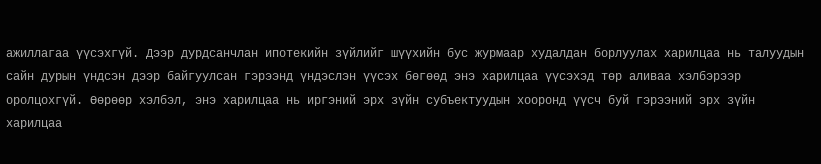ажиллагаа үүсэхгүй. Дээр дурдсанчлан ипотекийн зүйлийг шүүхийн бус журмаар худалдан борлуулах харилцаа нь талуудын сайн дурын үндсэн дээр байгуулсан гэрээнд үндэслэн үүсэх бөгөөд энэ харилцаа үүсэхэд төр аливаа хэлбэрээр оролцохгүй. Өөрөөр хэлбэл, энэ харилцаа нь иргэний эрх зүйн субъектуудын хооронд үүсч буй гэрээний эрх зүйн харилцаа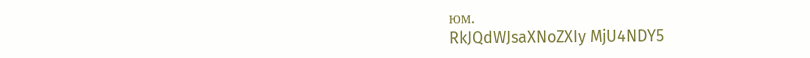юм.
RkJQdWJsaXNoZXIy MjU4NDY5